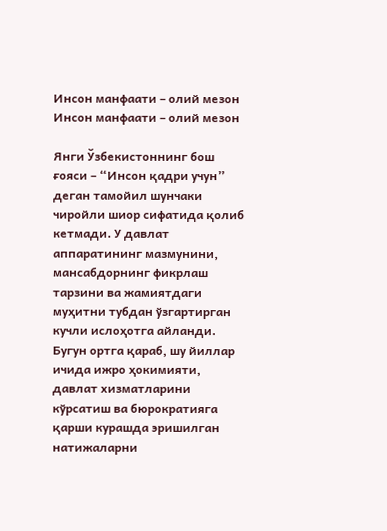Инсон манфаати – олий мезон
Инсон манфаати – олий мезон

Янги Ўзбекистоннинг бош ғояси – “Инсон қадри учун” деган тамойил шунчаки чиройли шиор сифатида қолиб кетмади. У давлат аппаратининг мазмунини, мансабдорнинг фикрлаш тарзини ва жамиятдаги муҳитни тубдан ўзгартирган кучли ислоҳотга айланди. Бугун ортга қараб, шу йиллар ичида ижро ҳокимияти, давлат хизматларини кўрсатиш ва бюрократияга қарши курашда эришилган натижаларни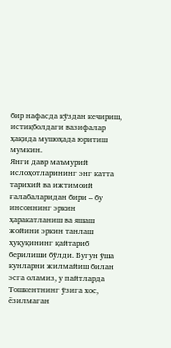бир нафасда кўздан кечириш, истиқболдаги вазифалар ҳақида мушоҳада юритиш мумкин.
Янги давр маъмурий ислоҳотларининг энг катта тарихий ва ижтимоий ғалабаларидан бири – бу инсоннинг эркин ҳаракатланиш ва яшаш жойини эркин танлаш ҳуқуқининг қайтариб берилиши бўлди. Бугун ўша кунларни жилмайиш билан эсга оламиз, у пайтларда Тошкентнинг ўзига хос, ёзилмаган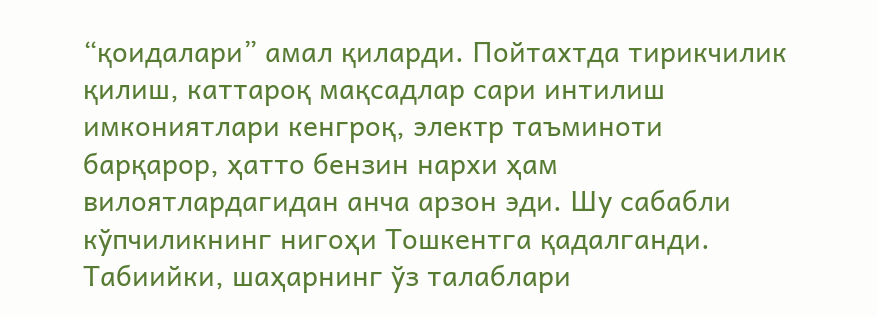“қоидалари” амал қиларди. Пойтахтда тирикчилик қилиш, каттароқ мақсадлар сари интилиш имкониятлари кенгроқ, электр таъминоти барқарор, ҳатто бензин нархи ҳам вилоятлардагидан анча арзон эди. Шу сабабли кўпчиликнинг нигоҳи Тошкентга қадалганди. Табиийки, шаҳарнинг ўз талаблари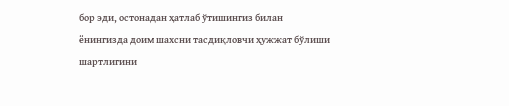бор эди, остонадан ҳатлаб ўтишингиз билан ёнингизда доим шахсни тасдиқловчи ҳужжат бўлиши шартлигини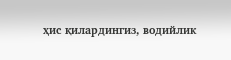ҳис қилардингиз, водийлик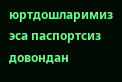юртдошларимиз эса паспортсиз довондан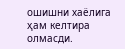ошишни хаёлига ҳам келтира олмасди.